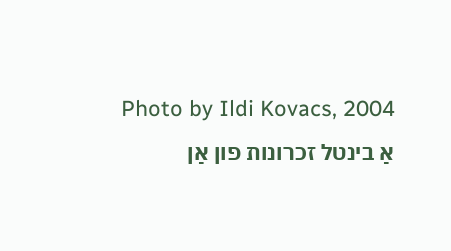Photo by Ildi Kovacs, 2004 אַ בינטל זכרונות פון אַן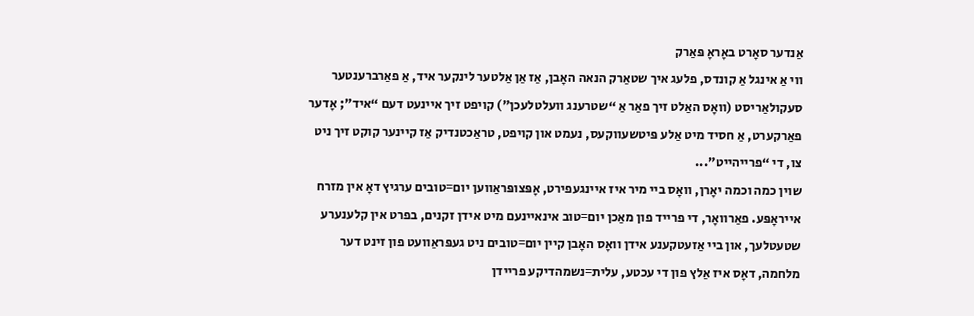אַנדער סאָרט באָראָ פּאַרק
ווי אַ אינגל אַ קונדס, פלעג איך שטאַרק הנאה האָבן, אַז אַן אַלטער לינקער איד, אַ פאַרברענטער סעקולאַריסט (וואָס האַלט זיך פאַר אַ “שטרענג וועלטלעכן”) קויפט זיך איינעט דעם “איד”; אָדער פאַרקערט, אַ חסיד מיט אַלע פּיטשעווקעס, נעמט און קויפט, טראַכטנדיק אַז קיינער קוקט זיך ניט צו, די “פרייהייט”...
שוין כמה וכמה יאָרן, וואָס ביי מיר איז איינגעפירט, אָפּצופּראַווען יום=טובים ערגיץ דאָ אין מזרח אייראָפּע. פאַרוואָר, די פרייד פון מאַכן יום=טוב אינאיינעם מיט אידן זקנים, בפרט אין קלענערע שטעטלעך, און ביי אַזעטקענע אידן וואָס האָבן קיין יום=טובים ניט געפּראַוועט פון זינט דער מלחמה, דאָס איז אַלץ פון די עכטע, עלית=נשמהדיקע פריידן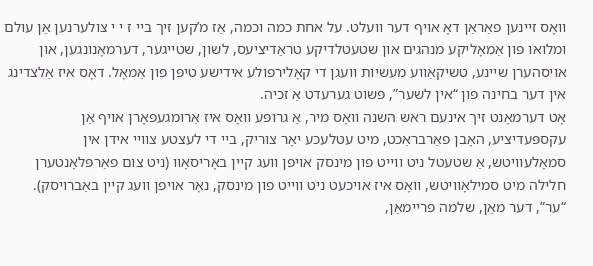וואָס זיינען פאַראַן דאָ אויף דער וועלט. על אחת כמה וכמה, אַז מ’קען זיך ביי ז י י צולערנען אַן עולם ומלואו פון אַמאָליקע מנהגים און שטעטלדיקע טראַדיציעס, לשון, שטייגער, דערמאָנונגען, און אויסהערן שיינע, טשיקאַווע מעשיות וועגן די קאָלירפולע אידישע טיפּן פון אַמאָל. דאָס איז אַלצדינג אין דער בחינה פון “אין לשער”, פּשוט גערעדט אַ זכיה.
אָט דערמאָנט זיך אינעם ראש השנה וואָס מיר, אַ גרופּע וואָס איז אַרומגעפאָרן אויף אַן עקספּעדיציע, האָבן פאַרבראַכט, מיט עטלעכע יאָר צוריק, ביי די לעצטע צוויי אידן אין סמאָלעוויטש, אַ שטעטל ניט ווייט פון מינסק אויפן וועג קיין באָריסאָוו (ניט צום פאַרפּלאָנטערן חלילה מיט סמילאָוויטש, וואָס איז אויכעט ניט ווייט פון מינסק, נאָר אויפן וועג קיין באַברויסק). “ער”, דער מאַן, שלמה פריימאַן,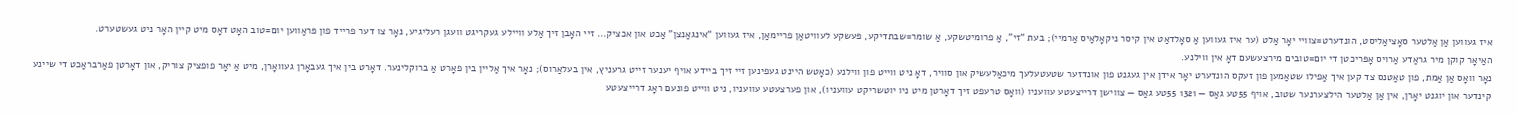איז געווען אַן אַלטער סאָציאַליסט, הונדערט=צוויי יאָר אַלט (ער איז געווען אַ סאָלדאַט אין קיסר ניקאָלאַיס אַרמיי); בעת “זי”, אַ פרומיטשקע, אַ שומר=שבתדיקע, פּעשקע לעוויטאַן פריימאַן, איז געווען “אינגאַנצן” אַכט און אכציק... זיי האָבן זיך אַלע וויילע געקריגט וועגן רעליגיע, נאָר צו דער פרייד פון פּראַווען יום=טוב האָט דאָס מיט קיין האָר ניט געשטערט.
האַיאָר קוקן מיר גראַדע אַרויס אָפּריכטן די יום=טובים מירצעשעם דאָ אין ווילנע.
נאָר וואָס אַן אַמת, פון טאַטנס צד קען איך אַפילו שטאַמען פון זעקס הונדערט יאָר אידן אין געגנט פון אונדזער שטעטעלעך מיכאַלעשיק און סוויר, דאָ ניט ווייט פון ווילנע (כאָטש היינט געפינען זיי זיך ביידע אויף יענער זייט גרעניץ, אין בעלאַרוס); נאָר איך אַליין בין פאָרט אַ ברוקלינער. דאָרט בין איך געבאָרן געוואָרן, מיט אַ יאָר פופציק צוריק, און דאָרטן פאַרבראַכט די שיינע קינדער און יוגנט יאָרן, אין אַן אַלטער הילצערנער שטוב, אויף 55טע גאַס — 1321 55טע גאַס — צווישן דרייצעטע עוועניו (וואָס טרעפט זיך דאָרטן מיט ניו יוטשריקט עוועניו), און פערצעטע עוועניו, ניט ווייט פונעם ראָג דרייצעטע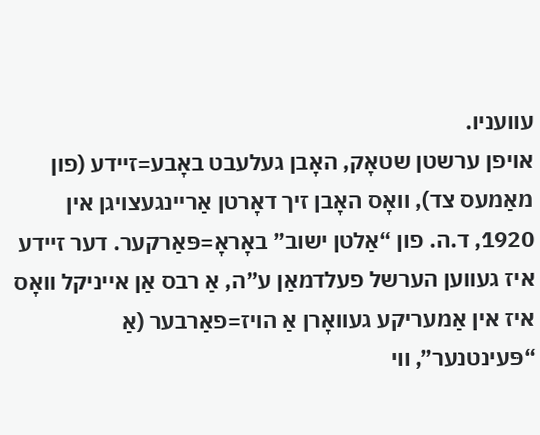עוועניו.
אויפן ערשטן שטאָק, האָבן געלעבט באָבע=זיידע (פון מאַמעס צד), וואָס האָבן זיך דאָרטן אַריינגעצויגן אין 1920, ד.ה. פון “אַלטן ישוב” באָראָ=פּאַרקער. דער זיידע איז געווען הערשל פעלדמאַן ע”ה, אַ רבס אַן אייניקל וואָס איז אין אַמעריקע געוואָרן אַ הויז=פאַרבער (אַ “פּעינטנער”, ווי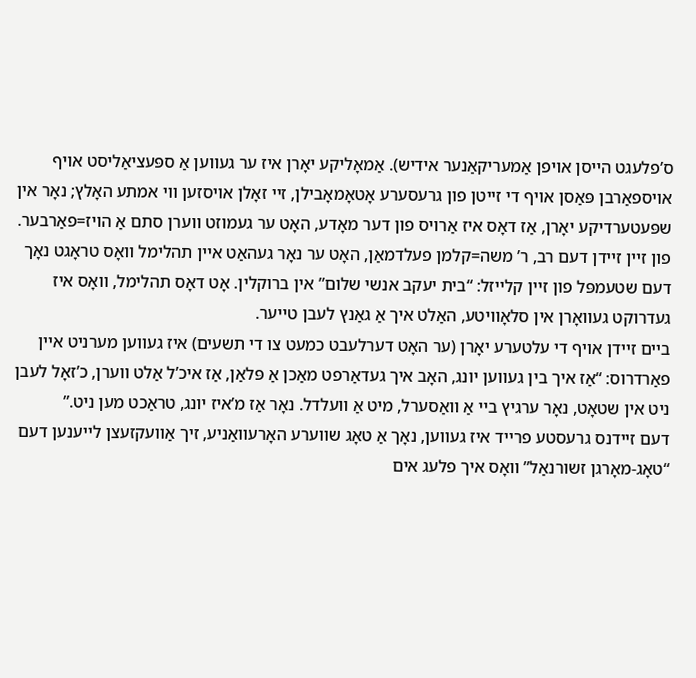ס’פלעגט הייסן אויפן אַמעריקאַנער אידיש). אַמאָליקע יאָרן איז ער געווען אַ ספּעציאַליסט אויף אויספאַרבן פּאַסן אויף די זייטן פון גרעסערע אָטאָמאָבילן, זיי זאָלן אויסזען ווי אמתע האָלץ; נאָר אין שפּעטערדיקע יאָרן, אַז דאָס איז אַרויס פון דער מאָדע, האָט ער געמוזט ווערן סתם אַ הויז=פאַרבער.
פון זיין זיידן דעם רב, ר’ משה=קלמן פעלדמאַן, האָט ער נאָר געהאַט איין תהלימל וואָס טראָגט נאָך דעם שטעמפּל פון זיין קלייזל: “בית יעקב אנשי שלום” אין ברוקלין. אָט דאָס תהלימל, וואָס איז געדרוקט געוואָרן אין סלאָוויטע, האַלט איך אַ גאַנץ לעבן טייער.
ביים זיידן אויף די עלטערע יאָרן (ער האָט דערלעבט כמעט צו די תשעים) איז געווען מערניט איין פאַרדרוס: “אַז איך בין געווען יונג, האָב איך געדאַרפט מאַכן אַ פּלאַן, אַז איכ’ל אַלט ווערן, כ’זאָל לעבן ניט אין שטאָט, נאָר ערגיץ ביי אַ וואַסערל, מיט אַ וועלדל. נאָר אַז מ’איז יונג, טראַכט מען ניט.”
דעם זיידנס גרעסטע פרייד איז געווען, נאָך אַ טאָג שווערע האָרעוואַניע, זיך אַוועקזעצן לייענען דעם “טאָג-מאָרגן זשורנאַל” וואָס איך פלעג אים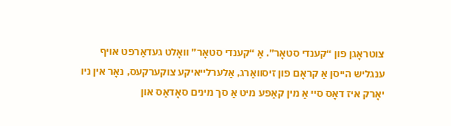צוטראָגן פון “קענדי סטאָר”. אַ “קענדי סטאָר” וואָלט געדאַרפט אויף ענגליש הייסן אַ קראָם פון זיסוואַרג, אַלערלייאיקע צוקערקעס, נאָר אין ניו יאָרק איז דאָס סיי אַ מין קאַפע מיט אַ סך מינים סאָדאַס און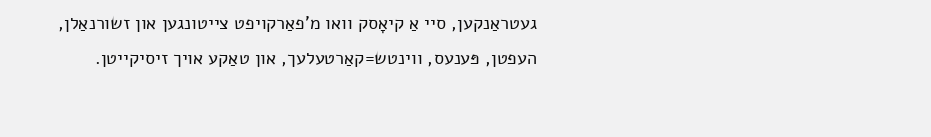געטראַנקען, סיי אַ קיאָסק וואו מ’פאַרקויפט צייטונגען און זשורנאַלן, העפטן, פּענעס, ווינטש=קאַרטעלעך, און טאַקע אויך זיסיקייטן.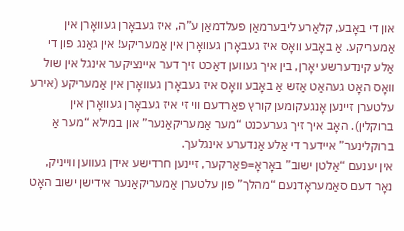און די באָבע, קלאַרע ליבערמאַן פעלדמאַן ע”ה, איז געבאָרן געוואָרן אין אַמעריקע. אַ באָבע וואָס איז געבאָרן געוואָרן אין אַמעריקע! אין גאַנג פון די אַלע קינדערשע יאָרן, בין איך געווען דאַכט זיך דער איינציקער אינגל אין שול וואָס האָט געהאַט אַזש אַ באָבע וואָס איז געבאָרן געוואָרן אין אַמעריקע (אירע עלטערן זיינען אָנגעקומען קורץ פאַרדעם ווי זי איז געבאָרן געוואָרן אין ברוקלין). האָב איך זיך גערעכנט “מער אַמעריקאַנער” און במילא “מער אַ ברוקלינער” איידער די אַלע אַנדערע אינגלעך.
אין יענעם “אַלטן ישוב” באָראָ=פּאַרקער, זיינען חרדישע אידן געווען ווייניק, נאָר דעם סאַמעראָדנעם “מהלך” פון עלטערן אַמעריקאַנער אידישן ישוב האָט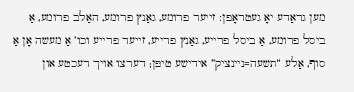מען גראַדע יאָ געטראָפן: זייער פרומע, גאַנץ פרומע, האַלב פרומע, אַ ביסל פרומע, אַ ביסל פרייע, גאַנץ פרייע, זייער פרייע וכו’ אַ מעשה אָן אַ סוף, אַלע “תשעה=ניינציק” אידישע טיפּן; דערצו אויך רעכטע און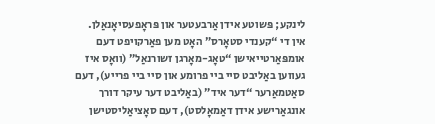לינקע; פּשוטע אידן אַרבעטער און פּראָפעסיאָנאַלן.
אין די “קענדי סטאָרס” האָט מען פאַרקויפט דעם אומפּאַרטייאישן “טאָג-מאָרגן זשורנאַל” (וואָס איז געווען באַליבט סיי ביי פרומע און סיי ביי פרייע), דעם סאַטמאַרער “דער איד” (באַליבט דער עיקר דורך אונגאַרישע אידן דאַמאָלסט), דעם סאָציאַליסטישן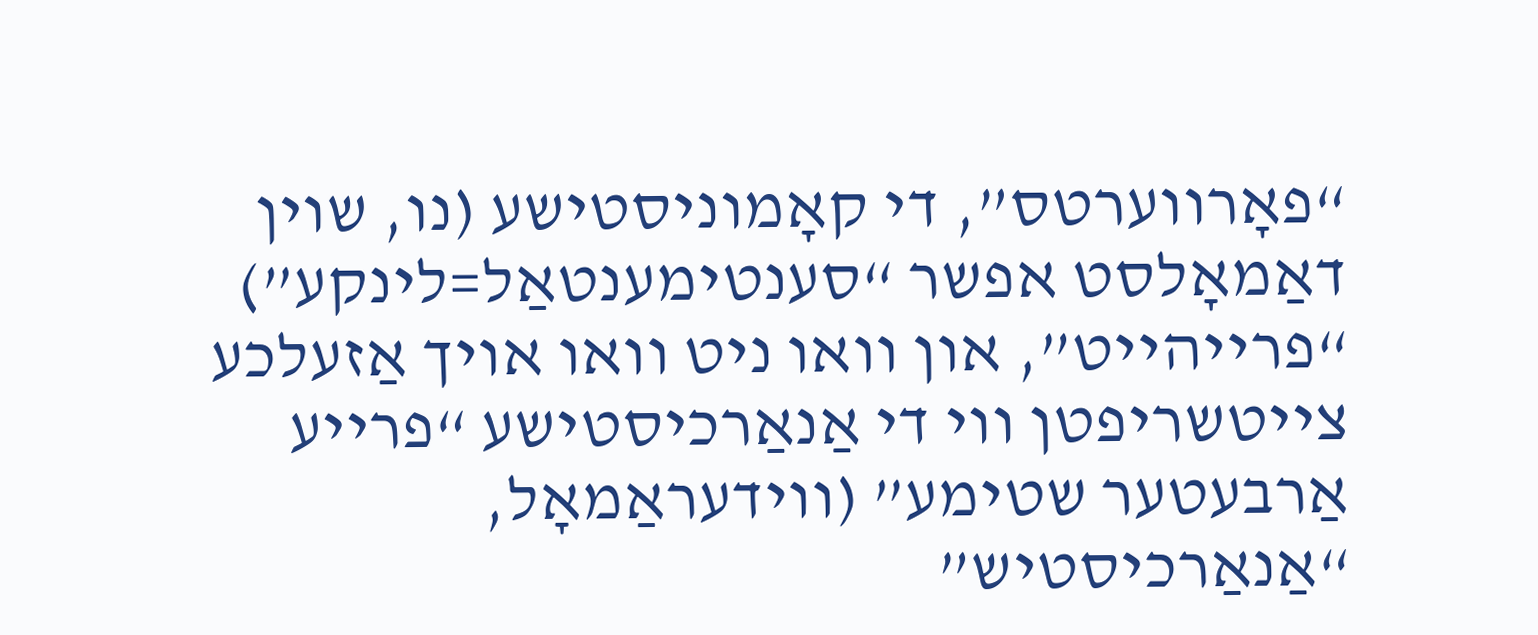“פאָרווערטס”, די קאָמוניסטישע (נו, שוין דאַמאָלסט אפשר “סענטימענטאַל=לינקע”) “פרייהייט”, און וואו ניט וואו אויך אַזעלכע צייטשריפטן ווי די אַנאַרכיסטישע “פרייע אַרבעטער שטימע” (ווידעראַמאָל, “אַנאַרכיסטיש”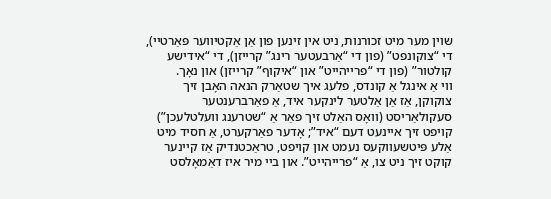שוין מער מיט זכורנות, ניט אין זינען פון אַן אַקטיווער פּאַרטיי), די “צוקונפט” (פון די “אַרבעטער רינג” קרייזן), די “אידישע קולטור” (פון די “פרייהייט” און “איקוף” קרייזן) און נאָך.
ווי אַ אינגל אַ קונדס, פלעג איך שטאַרק הנאה האָבן זיך צוקוקן, אַז אַן אַלטער לינקער איד, אַ פאַרברענטער סעקולאַריסט (וואָס האַלט זיך פאַר אַ “שטרענג וועלטלעכן”) קויפט זיך איינעט דעם “איד”; אָדער פאַרקערט, אַ חסיד מיט אַלע פּיטשעווקעס נעמט און קויפט, טראַכטנדיק אַז קיינער קוקט זיך ניט צו, אַ “פרייהייט”. און ביי מיר איז דאַמאָלסט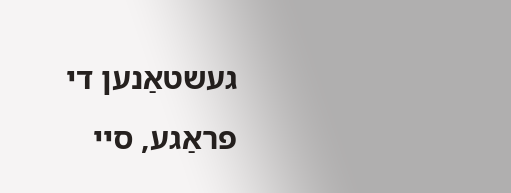געשטאַנען די פראַגע, סיי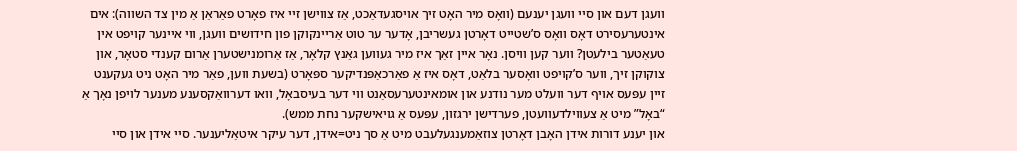וועגן דעם און סיי וועגן יענעם (וואָס מיר האָט זיך אויסגעדאַכט, אַז צווישן זיי איז פאָרט פאַראַן אַ מין צד השווה): אים אינטערעסירט דאָס וואָס ס’שטייט דאָרטן געשריבן, אָדער ער טוט אַריינקוקן פון חידושים וועגן, ווי איינער קויפט אין טעאַטער בילעטן? ווער קען וויסן. נאָר איין זאַך איז מיר געווען גאַנץ קלאָר, אַז אַרומנישטערן אַרום קענדי סטאָר, און צוקוקן זיך, ווער ס’קויפט וואָסער בלאַט, דאָס איז אַ פאַרכאַפּנדיקער ספּאָרט (בשעת ווען, פאַר מיר האָט ניט געקענט זיין עפּעס אויף דער וועלט מער נודנע און אומאינטערעסאַנט ווי דער בעיסבאָל, וואו דערוואַקסענע מענער לויפן נאָך אַ “באָל” מיט אַ צעווילדעוועטן, פערדישן ירגזון, עפּעס אַ גויאישקער נחת ממש).
און יענע דורות אידן האָבן דאָרטן צוזאַמענגעלעבט מיט אַ סך ניט=אידן, דער עיקר איטאַליענער. סיי אידן און סיי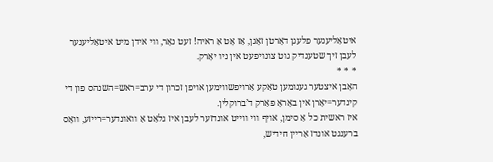איטאַליענער פלעגן דאָרטן זאָגן, אַז אָט אַ ראיה! זעט נאָר, ווי אידן מיט איטאַליענער לעבן זיך שטענדיק גוט צונויפעט אין ניו יאָרק.
* * *
האָבן איצטער גענומען טאַקע אַרויפשווימען אויפן זכרון די ערב=ראש=השנהס פון די קינדער=יאָרן אין באָראָ פּאַרק ד’ברוקלין.
איז ראשית כל אַ סימן, אויף ווי ווייט אונדזער לעבן איז גלאַט אַ וואונדער=רייזע, וואָס ברענגט אונדז אַריין חידיש,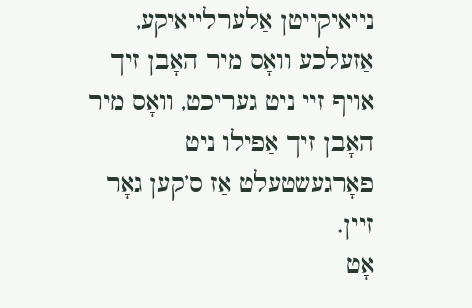נייאיקייטן אַלערלייאיקע, אַזעלכע וואָס מיר האָבן זיך אויף זיי ניט געריכט, וואָס מיר האָבן זיך אַפילו ניט פאָרגעשטעלט אַז ס’קען גאָר זיין.
אָט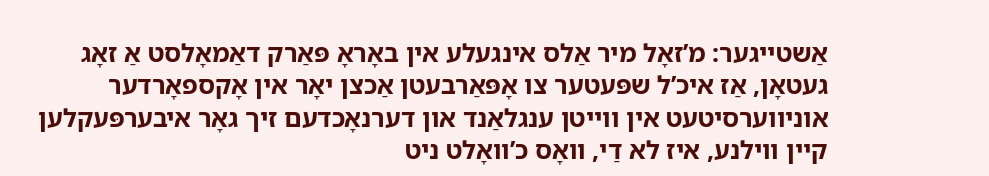אַשטייגער: מ’זאָל מיר אַלס אינגעלע אין באָראָ פּאַרק דאַמאָלסט אַ זאָג געטאָן, אַז איכ’ל שפּעטער צו אָפּאַרבעטן אַכצן יאָר אין אָקספאָרדער אוניווערסיטעט אין ווייטן ענגלאַנד און דערנאָכדעם זיך גאָר איבערפּעקלען קיין ווילנע, איז לא דַי, וואָס כ’וואָלט ניט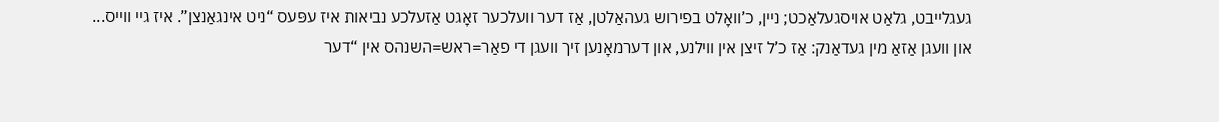געגלייבט, גלאַט אויסגעלאַכט; ניין, כ’וואָלט בפירוש געהאַלטן, אַז דער וועלכער זאָגט אַזעלכע נביאות איז עפּעס “ניט אינגאַנצן”. איז גיי ווייס...
און וועגן אַזאַ מין געדאַנק: אַז כ’ל זיצן אין ווילנע, און דערמאָנען זיך וועגן די פאַר=ראש=השנהס אין “דער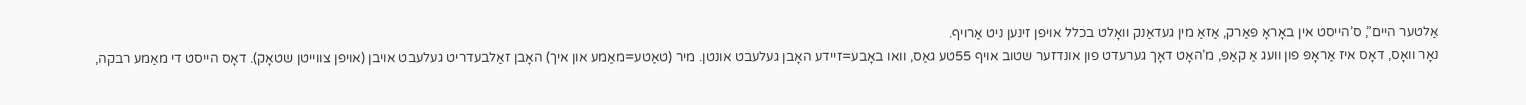אַלטער היים”, ס’הייסט אין באָראָ פּאַרק, אַזאַ מין געדאַנק וואָלט בכלל אויפן זינען ניט אַרויף.
נאָר וואָס, דאָס איז אַראָפּ פון וועג אַ קאַפּ, מ’האָט דאָך גערעדט פון אונדזער שטוב אויף 55טע גאַס, וואו באָבע=זיידע האָבן געלעבט אונטן. מיר (טאַטע=מאַמע און איך) האָבן זאַלבעדריט געלעבט אויבן (אויפן צווייטן שטאָק). דאָס הייסט די מאַמע רבקה,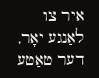איר צו לאַנגע יאָר, דער טאַטע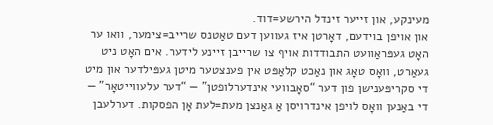מעינקע, און זייער זינדל הירשע=דוד.
און אויפן בוידעם, דאָרטן איז געווען דעם טאַטנס שרייב=צימער, וואו ער האָט געפּראַוועט התבודדות אויף צו שרייבן זיינע לידער. אים האָט ניט געאַרט, וואָס טאָג און נאַכט קלאַפּט אין פענצטער מיטן געפּילדער און מיט די סקריפּענישן פון דער “סאָבוועי אינדערלופטן” — “דער עלעווייטאָר” — די באַנען וואָס לויפן אינדרויסן אַ גאַנצן מעת=לעת אָן הפסקות. דערלעבן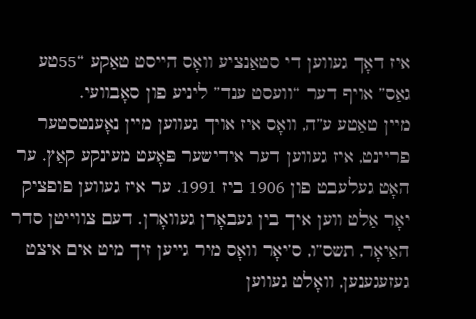איז דאָך געווען די סטאַנציע וואָס הייסט טאַקע “55טע גאַס” אויף דער “וועסט ענד” ליניע פון סאָבוועי.
מיין טאַטע ע”ה, וואָס איז אויך געווען מיין נאָענטסטער פריינט, איז געווען דער אידישער פּאָעט מעינקע קאַץ. ער האָט געלעבט פון 1906 ביז 1991. ער איז געווען פופציק יאָר אַלט ווען איך בין געבאָרן געוואָרן. דעם צווייטן סדר האַיאָר, תשס”ו, ס’יאָר וואָס מיר גייען זיך מיט אים איצט געזעגענען, וואָלט געווען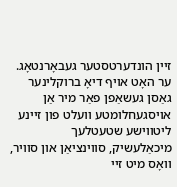זיין הונדערטסטער געבאָרנטאָג.
ער האָט אויף דיאָ ברוקלינער גאַסן געשאַפן פאַר מיר אַן אויסגעחלומטע וועלט פון זיינע ליטווישע שטעטלעך מיכאַלעשיק, סווינציאַן און סוויר, וואָס מיט זיי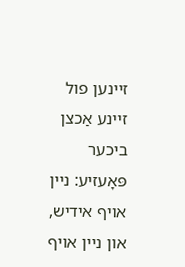זיינען פול זיינע אַכצן ביכער פּאָעזיע: ניין אויף אידיש, און ניין אויף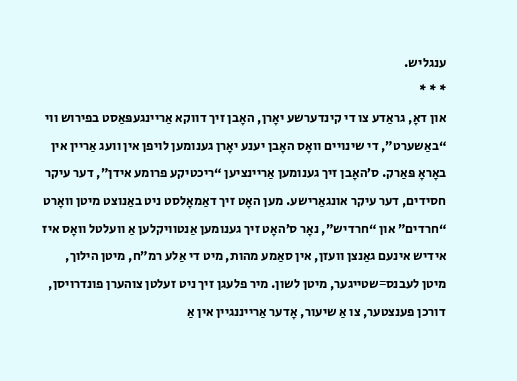ענגליש.
* * *
און דאָ, גראַדע צו די קינדערשע יאָרן, האָבן זיך דווקא אַריינגעפּאַסט בפירוש ווי “באַשערט”, די שינויים וואָס האָבן יענע יאָרן גענומען לויפן אין וועג אַריין אין באָראָ פּאַרק. ס’האָבן זיך גענומען אַריינציען “ריכטיקע פרומע אידן”, דער עיקר חסידים, דער עיקר אונגאַרישע. מען האָט זיך דאַמאָלסט ניט באַנוצט מיטן וואָרט “חרדים” און “חרדיש”, נאָר ס’האָט זיך גענומען אַנטוויקלען אַ וועלטל וואָס איז אידיש אינעם גאַנצן וועזן, אין סאַמע מהות, מיט די אַלע רמ”ח, מיטן הילוך, מיטן לעבנס=שטייגער, מיטן לשון. מיר פלעגן זיך ניט זעלטן צוהערן פונדרויסן, דורכן פענצטער, צו אַ שיעור, אָדער אַרייננגיין אין אַ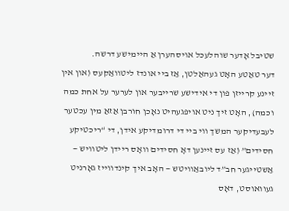שטיבל אָדער שוהלעכל אויסהערן אַ היימישע דרשה.
דער טאַטע האָט געהאַלטן, אַז ביי אונדז ליטוואַקעס (און אין זיינע קרייזן פון די אידישע שרייבער און לערער על אחת כמה וכמה), האָט זיך ניט אויפגעהיט נאָכן חורבן אַזאַ מין עכטער לעבעדיקער המשך ווי ביי די דרומדיקע אידן, די “ריכטיקע חסידים” (אַז עס זיינען דאָ חסידים וואָס ריידן ליטוויש — אַשטייגער חב”ד ליובאַוויטש — האָב איך קינדווייז גאָרניט געוואוסט, דאָס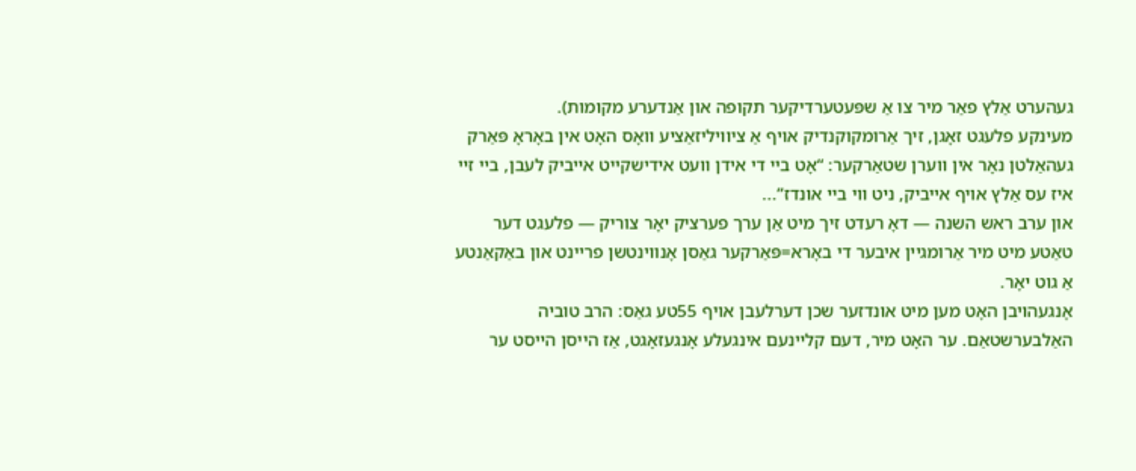געהערט אַלץ פאַר מיר צו אַ שפּעטערדיקער תקופה און אַנדערע מקומות).
מעינקע פלעגט זאָגן, זיך אַרומקוקנדיק אויף אַ ציוויליזאַציע וואָס האָט אין באָראָ פּאַרק געהאַלטן נאָר אין ווערן שטאַרקער: “אָט ביי די אידן וועט אידישקייט אייביק לעבן, ביי זיי איז עס אַלץ אויף אייביק, ניט ווי ביי אונדז”...
און ערב ראש השנה — דאָ רעדט זיך מיט אַן ערך פערציק יאָר צוריק — פלעגט דער טאַטע מיט מיר אַרומגיין איבער די באָרא=פּאַרקער גאַסן אָנווינטשן פריינט און באַקאַנטע אַ גוט יאָר.
אָנגעהויבן האָט מען מיט אונדזער שכן דערלעבן אויף 55טע גאַס: הרב טוביה האַלבערשטאַם. ער האָט מיר, דעם קליינעם אינגעלע אָנגעזאָגט, אַז הייסן הייסט ער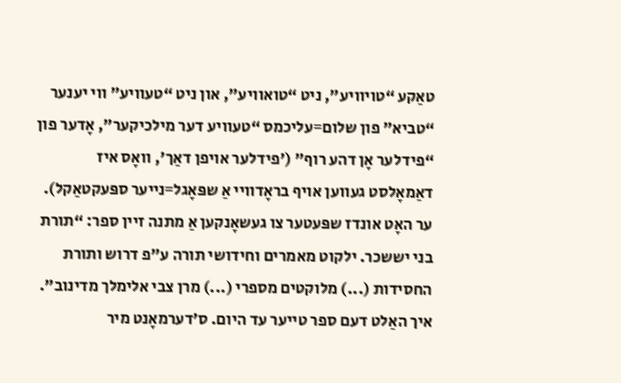טאַקע “טויוויע”, ניט “טואוויע”, און ניט “טעוויע” ווי יענער “טביא” פון שלום=עליכמס “טעוויע דער מילכיקער”, אָדער פון “פידלער אָן דהע רוף” ('פידלער אויפן דאַך', וואָס איז דאַמאָלסט געווען אויף בראָדוויי אַ שפּאָגל=נייער ספּעקטאַקל). ער האָט אונדז שפּעטער צו געשאָנקען אַ מתנה זיין ספר: “תורת בני יששכר. ילקוט מאמרים וחידושי תורה ע”פ דרוש ותורת החסידות (...) מלוקטים מספרי (...) מרן צבי אלימלך מדינוב”. איך האַלט דעם ספר טייער עד היום. ס’דערמאָנט מיר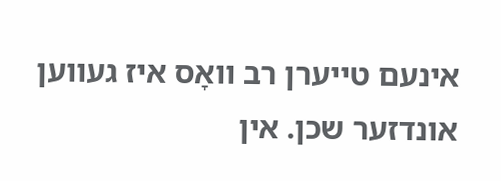אינעם טייערן רב וואָס איז געווען אונדזער שכן. אין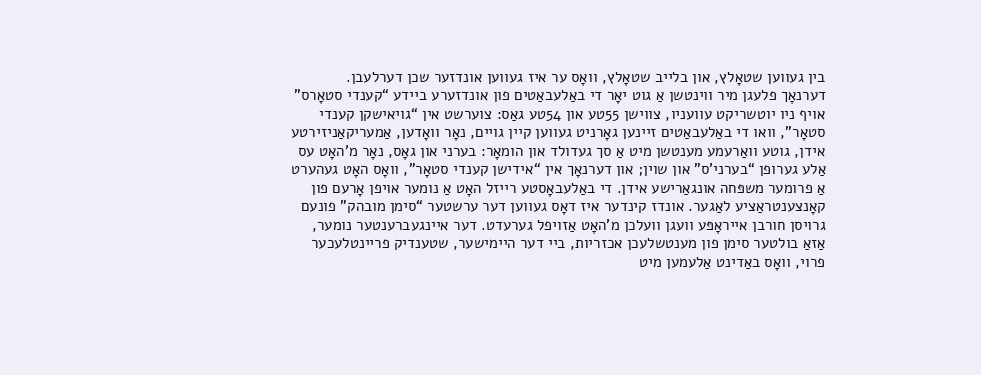בין געווען שטאָלץ, און בלייב שטאָלץ, וואָס ער איז געווען אונדזער שכן דערלעבן.
דערנאָך פלעגן מיר ווינטשן אַ גוט יאָר די באַלעבאַטים פון אונדזערע ביידע “קענדי סטאָרס” אויף ניו יוטשריקט עוועניו, צווישן 55טע און 54טע גאַס: צוערשט אין “גויאישקן קענדי סטאָר”, וואו די באַלעבאַטים זיינען גאָרניט געווען קיין גויים, נאָר וואָדען, אַמעריקאַניזירטע אידן, גוטע וואַרעמע מענטשן מיט אַ סך געדולד און הומאָר: בערני און גאָס, נאָר מ’האָט עס אַלע גערופן “בערני’ס” און שוין; און דערנאָך אין “אידישן קענדי סטאָר”, וואָס האָט געהערט אַ פרומער משפּחה אונגאַרישע אידן. די באַלעבאָסטע רייזל האָט אַ נומער אויפן אָרעם פון קאָנצענטראַציע לאַגער. אונדז קינדער איז דאָס געווען דער ערשטער “סימן מובהק” פונעם גרויסן חורבן אייראָפּע וועגן וועלכן מ’האָט אַזויפל גערעדט. דער איינגעברענטער נומער, אַזאַ בולטער סימן פון מענטשלעכן אכזריות, ביי דער היימישער, שטענדיק פריינטלעכער פרוי, וואָס באַדינט אַלעמען מיט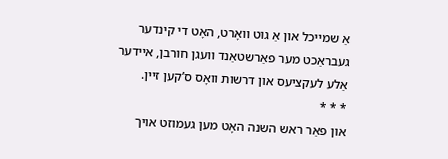אַ שמייכל און אַ גוט וואָרט, האָט די קינדער געבראַכט מער פאַרשטאַנד וועגן חורבן, איידער אַלע לעקציעס און דרשות וואָס ס’קען זיין.
* * *
און פאַר ראש השנה האָט מען געמוזט אויך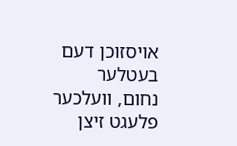אויסזוכן דעם בעטלער נחום, וועלכער פלעגט זיצן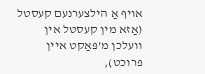אויף אַ הילצערנעם קעסטל (אַזא מין קעסטל אין וועלכן מ’פּאַקט איין פרוכט),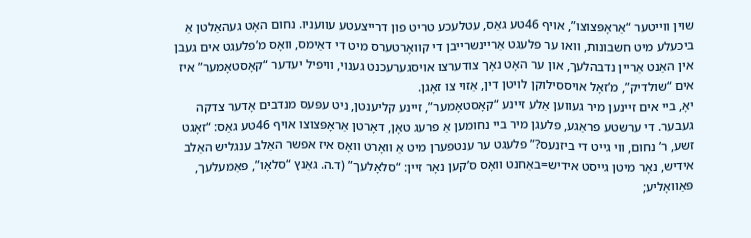שוין ווייטער “אַראָפּצוצו”, אויף 46טע גאַס, עטלעכע טריט פון דרייצעטע עוועניו. נחום האָט געהאַלטן אַ ביכעלע מיט חשבונות, וואו ער פלעגט אַריינשרייבן די קוואָרטערס מיט די דאַימס, וואָס מ’פלעגט אים געבן אין האַנט אַריין נדבהלעך, און ער האָט נאָך צודערצו אויסגערעכנט גענוי, וויפיל יעדער “קאָסטאָמער” איז אים “שולדיק”, מ’זאָל אויססילוקן לויטן דין, אַזוי צו זאָגן.
יאָ, ביי אים זיינען מיר געווען אַלע זיינע “קאָסטאָמער”, זיינע קליענטן, ניט עפּעס מנדבים אָדער צדקה געבער. די ערשטע פראַגע, פלעגן מיר ביי נחומען אַ פרעג טאָן, דאָרטן אַראָפּצוצו אויף 46טע גאַס: “זאָגט זשע, ר’ נחום, ווי גייט די ביזנעס?” פלעגט ער ענטפערן מיט אַ וואָרט וואָס איז אפשר האַלב ענגליש האַלב אידיש, נאָר מיטן גייסט אידיש=באַחנט וואָס ס’קען נאָר זיין: “סלאָלעך” (ד.ה. גאַנץ “סלאָו”, פּאַמעלעך, פּאַוואָליע;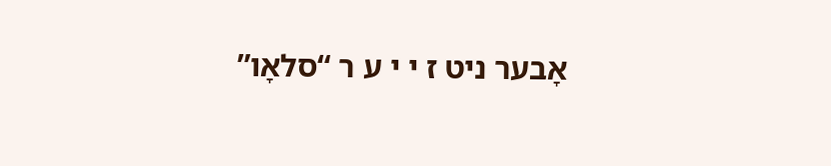אָבער ניט ז י י ע ר “סלאָו”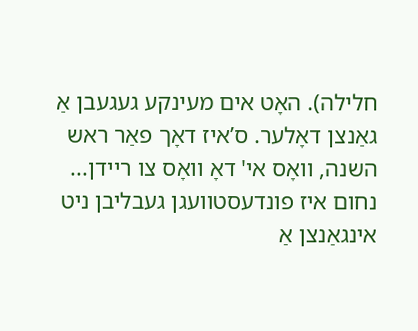חלילה). האָט אים מעינקע געגעבן אַ גאַנצן דאָלער. ס’איז דאָך פאַר ראש השנה, וואָס אי' דאָ וואָס צו ריידן...
נחום איז פונדעסטוועגן געבליבן ניט אינגאַנצן אַ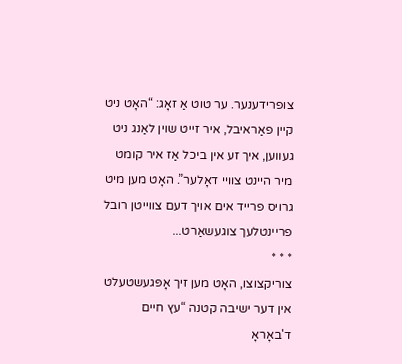צופרידענער. ער טוט אַ זאָג: “האָט ניט קיין פאַראיבל, איר זייט שוין לאַנג ניט געווען, איך זע אין ביכל אַז איר קומט מיר היינט צוויי דאָלער”. האָט מען מיט גרויס פרייד אים אויך דעם צווייטן רובל פריינטלעך צוגעשאַרט...
* * *
צוריקצוצו, האָט מען זיך אָפּגעשטעלט אין דער ישיבה קטנה “עץ חיים ד'באָראָ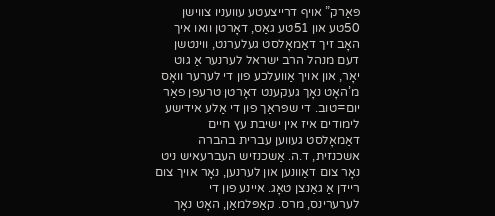פּאַרק” אויף דרייצעטע עוועניו צווישן 50טע און 51טע גאַס, דאָרטן וואו איך האָב זיך דאַמאָלסט געלערנט, ווינטשן דעם מנהל הרב ישראל לערנער אַ גוט יאָר, און אויך אַוועלכע פון די לערער וואָס מ’האָט נאָך געקענט דאָרטן טרעפן פאַר יום=טוב. די שפּראַך פון די אַלע אידישע לימודים איז אין ישיבת עץ חיים דאַמאָלסט געווען עברית בהברה אשכנזית, ד.ה. אַשכנזיש העברעאיש ניט נאָר צום דאַוונען און לערנען, נאָר אויך צום ריידן אַ גאַנצן טאָג. איינע פון די לערערינס, מרס. קאַפּלמאַן, האָט נאָך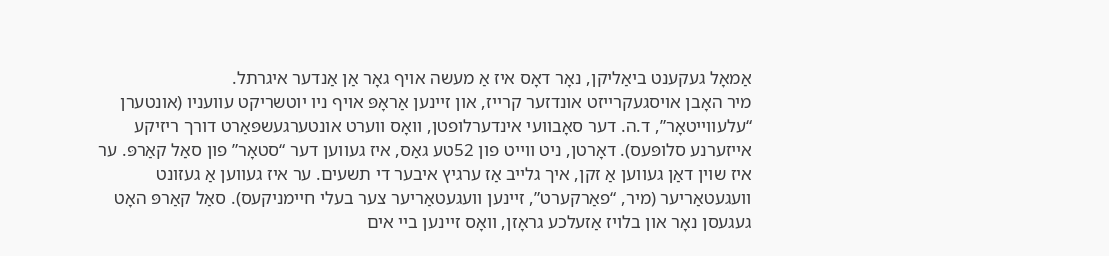אַמאָל געקענט ביאַליקן, נאָר דאָס איז אַ מעשה אויף גאָר אַן אַנדער איגרתל.
מיר האָבן אויסגעקרייזט אונדזער קרייז, און זיינען אַראָפּ אויף ניו יוטשריקט עוועניו (אונטערן “עלעווייטאָר”, ד.ה. דער סאָבוועי אינדערלופטן, וואָס ווערט אונטערגעשפּאַרט דורך ריזיקע אייזערנע סלופּעס). דאָרטן, ניט ווייט פון 52טע גאַס, איז געווען דער “סטאָר” פון סאַל קאַרפּ. ער איז שוין דאַן געווען אַ זקן, איך גלייב אַז ערגיץ איבער די תשעים. ער איז געווען אַ געזונט וועגעטאַריער (מיר, “פאַרקערט”, זיינען וועגעטאַריער צער בעלי חיימניקעס). סאַל קאַרפּ האָט געגעסן נאָר און בלויז אַזעלכע גראָזן, וואָס זיינען ביי אים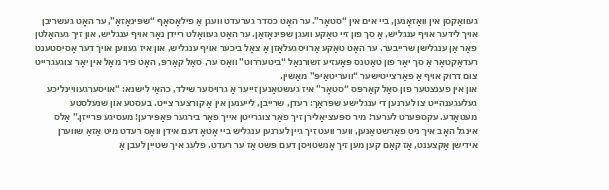געוואַקסן אין וואַזאָנען, ביי אים אין “סטאָר”. ער האָט כסדר גערעדט וועגן אַ פילאָסאָף “שפּינאָזאַ”, ער האָט געשריבן אויך לידער אויף ענגליש, אַ סך פון זיי טאַקע וועגן שפּינאָזאַן. ער האָט געוואָלט ריידן נאָר אויף ענגליש, און זיך געהאַלטן פאַר אַן ענגלישן שרייבער. ער האָט טאַקע אַרויסגעלאָזן אַ צאָל ביכער אויף ענגליש, און איז געווען אויך דער אַסיסטענט רעדאַקטאָר אַ סך יאָר פון טאַטנס פּאָעזיע זשורנאַל “ביטעררוט” וואָס ער, סאַל קאַרפּ, האָט פיר מאָל אין יאָר צוגעגרייט צום דרוק אויף אַ פאַרצייטישער “וועריטאַיפּ” מאַשין.
און אין פענצטער פון סאַל קאַרפּס “סטאָר” איז געשטאַנען זייער אַ גרויסער שילד, כהאַי לישנא: “אויסערגעוויינליכע געלעגענהייט צו לערנען די ענגלישע שפּראַך: רעדן, שרייבן, לייענען אין אַ קורצער צייט. בעסטע און שנעלסטע מעטאָדע. עקספּערט לערער! מיר ספּעציאַלירן זיך פאַר צוגרייטן אייך פאַר בירגער פּאַפּירען! מעסיגע פּרייזן.” אַלס אינגל האָב איך ניט פאַרשטאַנען, ווער וועט זיך גיין לערנען ענגליש ביי אָטאָ דעם אידן וואָס רעדט מיט אַזאַ שווערן אידישן אַקצענט, אַז קאַם קען מען זיך אָנשטויסן דעם פּשט אַז ער רעדט. פלעג איך שטיין לעבן אַ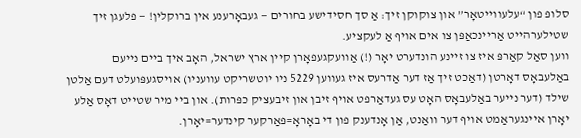סלופּ פון “עלעווייטאָר” און צוקוקן זיך: אַ סך חסידישע בחורים — געבאָרענע אין ברוקלין! — פלעגן זיך שטילערהייט אַריינכאַפּן צו אים אויף אַ לעקציע.
ווען סאַל קאַרפּ איז צו זיינע הונדערט יאָר (!) אַוועקגעפאָרן קיין ארץ ישראל, האָב איך ביים נייעם באַלעבאָס דאָרטן (דאַכט זיך אַז דער אַדרעס איז געווען 5229 ניו יוטשריקט עוועניו) אויסגעפּועלט דעם אַלטן שילד (דער נייער באַלעבאָס האָט עס געדאַרפט אויף זיבן און זיבעציק כפּרות). און ביי מיר שטייט דאָס אַלע יאָרן איינגעראַמט אויף דער וואַנט, אַן אָנדענק פון די באָראָ=פּאַרקער קינדער=יאָרן.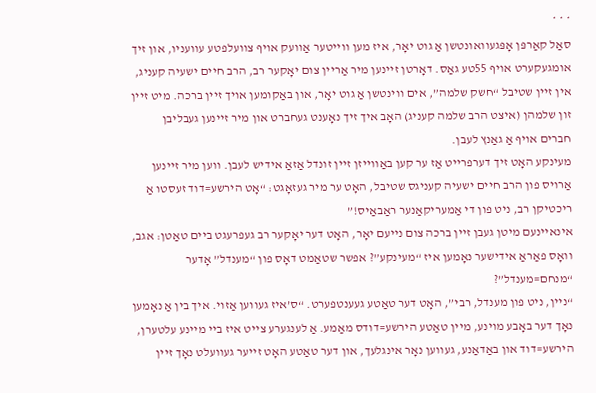* * *
סאַל קאַרפּן אָפּגעוואונטשן אַ גוט יאָר, איז מען ווייטער אַוועק אויף צוועלפטע עוועניו, און זיך אומגעקערט אויף 55טע גאַס. דאָרטן זיינען מיר אַריין צום יאָקער רב, הרב חיים ישעיה קעניג, אין זיין שטיבל “חשק שלמה”, אים ווינטשן אַ גוט יאָר, און באַקומען אויך זיין ברכה. מיט זיין זון שלמהן (איצט הרב שלמה קעניג) האָב איך זיך נאָענט געחברט און מיר זיינען געבליבן חברים אויף אַ גאַנץ לעבן.
מעינקע האָט זיך דערפרייט אַז ער קען באַווייזן זיין זונדל אַזאַ אידיש לעבן. ווען מיר זיינען אַרויס פון הרב חיים ישעיה קעניגס שטיבל, האָט ער מיר געזאָגט: “אָט הירשע=דוד זעסטו אַ ריכטיקן רב, ניט פון די אַמעריקאַנער ראַבאַיס!”
אינאיינעם מיטן געבן זיין ברכה צום נייעם יאָר, האָט דער יאָקער רב געפרעגט ביים טאַטן: אגב, וואָס פאַראַ אידישער נאָמען איז “מעינקע”? אפשר שטאַמט דאָס פון “מענדל” אָדער “מנחם=מענדל”?
“ניין, ניט פון מענדל, רבי”, האָט דער טאַטע געענטפערט. “ס’איז געווען אַזוי. איך בין אַ נאָמען נאָך דער באָבע מוינע, מיין טאַטע הירשע=דודס מאַמע. אַ לענגערע צייט איז ביי מיינע עלטערן, הירשע=דוד און באַדאַנע, געווען נאָר אינגלעך, און דער טאַטע האָט זייער געוועלט נאָך זיין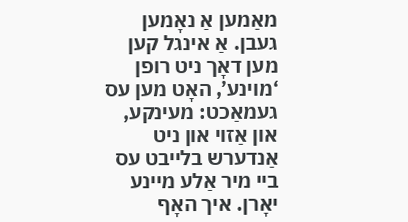מאַמען אַ נאָמען געבן. אַ אינגל קען מען דאָך ניט רופן ‘מוינע’, האָט מען עס געמאַכט: מעינקע, און אַזוי און ניט אַנדערש בלייבט עס ביי מיר אַלע מיינע יאָרן. איך האָף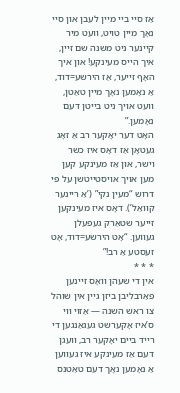אַז סיי ביי מיין לעבן און סיי נאָך מיין טויט, וועט מיר קיינער ניט משנה שם זיין, איך הייס מעינקע! און איך האָף זייער, אַז הירשע=דוד, אַ נאָמען נאָך מיין טאַטן, וועט אויך ניט בייטן דעם נאָמען.”
האָט דער יאָקער רב אַ זאָג געטאָן אַז דאָס איז כשר וישר, און אַז מעינקע קען מען אויך אויסטייטשן על פּי דרוש “מעין נקי” (’אַ ריינער קוואַל’). דאָס איז מעינקען זייער שטאַרק געפעלן געווען. “אָט הירשע=דוד, אָט זעסטע אַ רב!”
* * *
אין די שעהן וואָס זיינען פאַרבליבן ביזן גיין אין שוהל צו ראש השנה — אַזוי ווי ס’איז אָקערשט געגאַנגען די רייד ביים יאָקער רב, וועגן דעם אַז מעינקע איז געווען אַ נאָמען נאָך דעם טאַטנס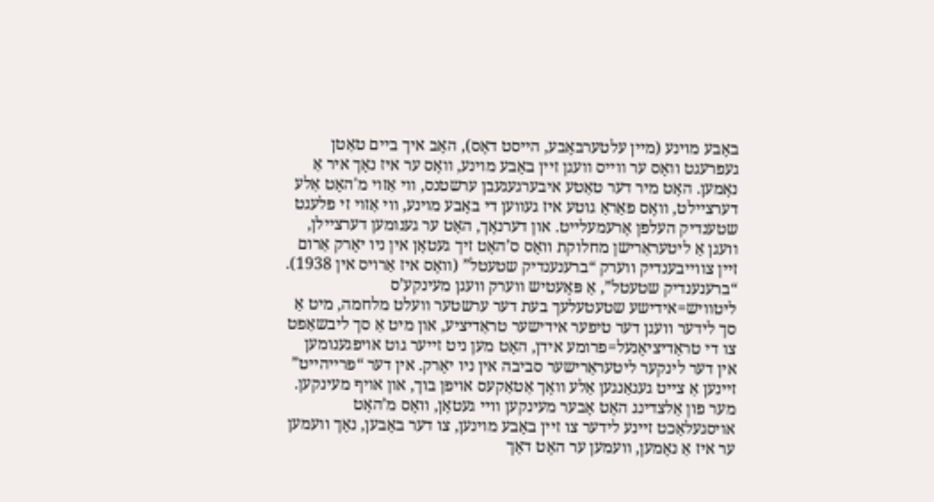באָבע מוינע (מיין עלטערבאָבע, הייסט דאָס), האָב איך ביים טאַטן געפרעגט וואָס ער ווייס וועגן זיין באָבע מוינע, וואָס ער איז נאָך איר אַ נאָמען. האָט מיר דער טאַטע איבערגעגעבן ערשטנס, ווי אַזוי מ'האָט אַלע דערציילט, וואָס פאַראַ גוטע איז געווען די באָבע מוינע, ווי אַזוי זי פלעגט שטענדיק העלפן אָרעמעלייט. און דערנאָך, האָט ער גענומען דערציילן, וועגן אַ ליטעראַרישן מחלוקת וואָס ס’האָט זיך געטאָן אין ניו יאָרק אַרום זיין צווייבענדיק ווערק “ברענענדיק שטעטל” (וואָס איז אַרויס אין 1938).
“ברענענדיק שטעטל”, אַ פּאָעטיש ווערק וועגן מעינקע’ס ליטוויש=אידישע שטעטעלעך בעת דער ערשטער וועלט מלחמה, מיט אַ סך לידער וועגן דער טיפער אידישער טראַדיציע, און מיט אַ סך ליבשאַפט צו די טראַדיציאָנעל=פרומע אידן, האָט מען ניט זייער גוט אויפגענומען אין דער לינקער ליטעראַרישער סביבה אין ניו יאָרק. אין דער “פרייהייט” זיינען אַ צייט געגאַנגען אַלע וואָך אַטאַקעס אויפן בוך, און אויף מעינקען. מער פון אַלצדינג האָט אָבער מעינקען וויי געטאָן, וואָס מ’האָט אויסגעלאַכט זיינע לידער צו זיין באָבע מוינען, צו דער באָבען, נאָך וועמען ער איז אַ נאָמען, וועמען ער האָט דאָך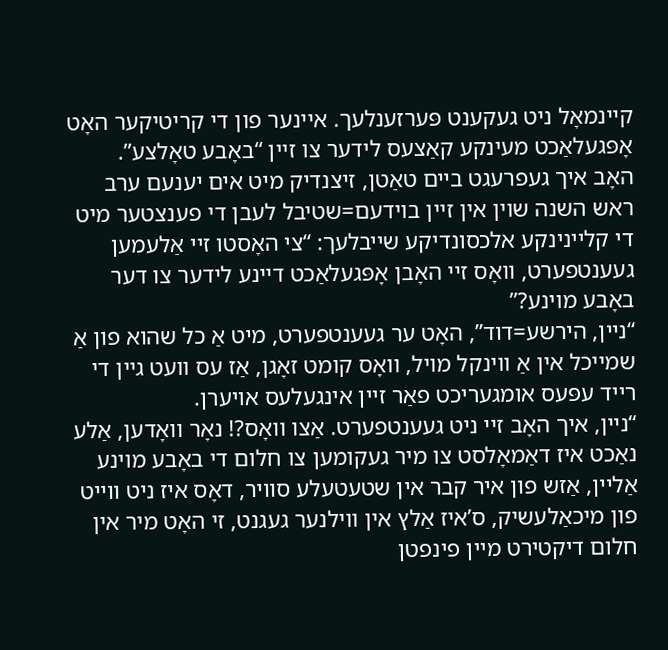קיינמאָל ניט געקענט פּערזענלעך. איינער פון די קריטיקער האָט אָפּגעלאַכט מעינקע קאַצעס לידער צו זיין “באָבע טאָלצע”.
האָב איך געפרעגט ביים טאַטן, זיצנדיק מיט אים יענעם ערב ראש השנה שוין אין זיין בוידעם=שטיבל לעבן די פענצטער מיט די קליינינקע אלכסונדיקע שייבלעך: “צי האָסטו זיי אַלעמען געענטפערט, וואָס זיי האָבן אָפּגעלאַכט דיינע לידער צו דער באָבע מוינע?”
“ניין, הירשע=דוד”, האָט ער געענטפערט, מיט אַ כל שהוא פון אַ שמייכל אין אַ ווינקל מויל, וואָס קומט זאָגן, אַז עס וועט גיין די רייד עפּעס אומגעריכט פאַר זיין אינגעלעס אויערן.
“ניין, איך האָב זיי ניט געענטפערט. אַצו וואָס?! נאָר וואָדען, אַלע נאַכט איז דאַמאָלסט צו מיר געקומען צו חלום די באָבע מוינע אַליין, אַזש פון איר קבר אין שטעטעלע סוויר, דאָס איז ניט ווייט פון מיכאַלעשיק, ס’איז אַלץ אין ווילנער געגנט, זי האָט מיר אין חלום דיקטירט מיין פינפטן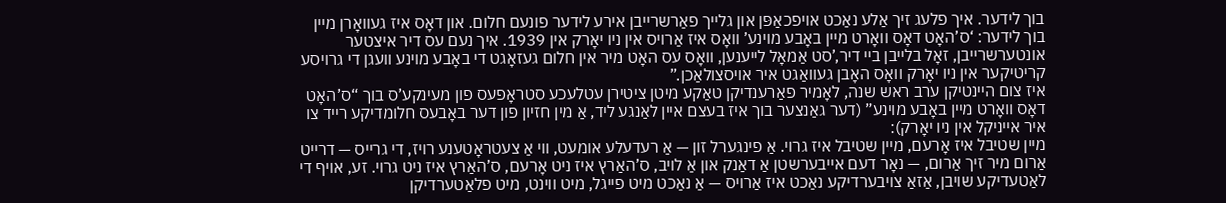בוך לידער. איך פלעג זיך אַלע נאַכט אויפכאַפּן און גלייך פאַרשרייבן אירע לידער פונעם חלום. און דאָס איז געוואָרן מיין בוך לידער: ‘ס’האָט דאָס וואָרט מיין באָבע מוינע’ וואָס איז אַרויס אין ניו יאָרק אין 1939. איך נעם עס דיר איצטער אונטערשרייבן, זאָל בלייבן ביי דיר,’סט אַמאָל לייענען, וואָס עס האָט מיר אין חלום געזאָגט די באָבע מוינע וועגן די גרויסע קריטיקער אין ניו יאָרק וואָס האָבן געוואַגט איר אויסצולאַכן.”
איז צום היינטיקן ערב ראש שנה, לאָמיר פאַרענדיקן טאַקע מיטן ציטירן עטלעכע סטראָפעס פון מעינקע’ס בוך “ס’האָט דאָס וואָרט מיין באָבע מוינע” (דער גאַנצער בוך איז בעצם איין לאַנגע ליד, אַ מין חזיון פון דער באָבעס חלומדיקע רייד צו איר אייניקל אין ניו יאָרק):
מיין שטיבל איז אָרעם, מיין שטיבל איז גרוי. אַ פינגערל זון — אַ רעדעלע אומעט, ווי אַ צעטראָטענע רויז, די גרייס — דרייט אַרום מיר זיך אַרום, — נאָר דעם אייבערשטן אַ דאַנק און אַ לויב, ס’האַרץ איז ניט אָרעם, ס’האַרץ איז ניט גרוי. זע, אויף די לאַטעדיקע שויבן, אַזאַ צויבערדיקע נאַכט איז אַרויס — אַ נאַכט מיט פייגל, מיט ווינט, מיט פלאַטערדיקן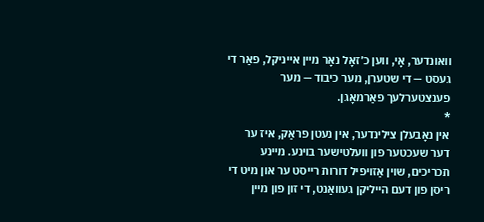וואונדער, אָי, ווען כ’זאָל נאָר מיין אייניקל, פאַר די געסט — די שטערן, מער כיבוד — מער פענצטערלעך פאַרמאָגן.
*
אין נאָבעלן צילינדער, אין נעטן פראַק, איז ער דער שעכטער פון וועלטישער בוינע. מיינע תכריכים, שוין אַזויפיל דורות רייסט ער און מיט די ריסן פון דעם הייליקן געוואַנט, די זון פון מיין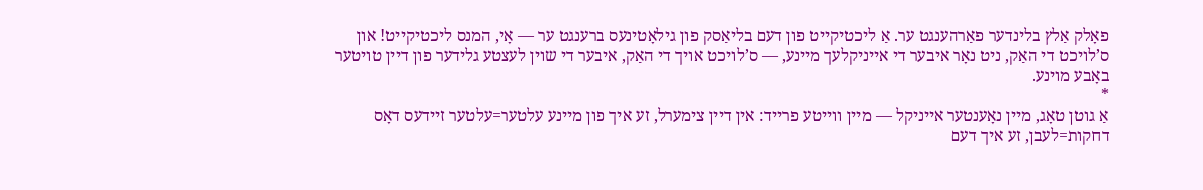פאָלק אַלץ בלינדער פאַרהענגט ער. אַ ליכטיקייט פון דעם בליאַסק פון גילאָטינעס ברענגט ער — אָי, המנס ליכטיקייט! און ס’לויכט די האַק, ניט נאָר איבער די אייניקלעך מיינע, — ס’לויכט אויך די האַק, איבער די שוין לעצטע גלידער פון דיין טויטער באָבע מוינע.
*
אַ גוטן טאָג, מיין נאָענטער אייניקל — מיין ווייטע פרייד: אין דיין צימערל, זע איך פון מיינע עלטער=עלטער זיידעס דאָס דחקות=לעבן, זע איך דעם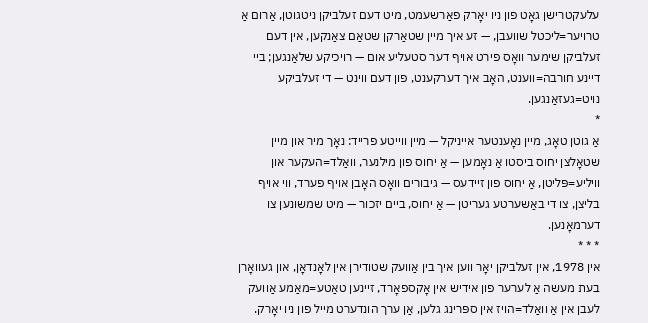עלעקטרישן גאָט פון ניו יאָרק פאַרשעמט, מיט דעם זעלביקן ניטגוטן, אַרום אַ טרויער=ליכטל שוועבן, — זע איך מיין שטאַרקן שטאַם צאַנקען, אין דעם זעלביקן שימער וואָס פירט אויף דער סטעליע אום — רויכיקע שלאַנגען; ביי דיינע חורבה=ווענט, האָב איך דערקענט, פון דעם ווינט — די זעלביקע נויט=געזאַנגען.
*
אַ גוטן טאָג, מיין נאָענטער אייניקל — מיין ווייטע פרייד: נאָך מיר און מיין שטאָלצן יחוס ביסטו אַ נאָמען — אַ יחוס פון מילנער, וואַלד=העקער און וויליע=פּליטן, אַ יחוס פון זיידעס — גיבורים וואָס האָבן אויף פערד, ווי אויף בליצן, צו די באַשערטע געריטן — אַ יחוס, ביים יזכור — מיט שמשונען צו דערמאָנען.
* * *
אין 1978, אין זעלביקן יאָר ווען איך בין אַוועק שטודירן אין לאָנדאָן, און געוואָרן בעת מעשה אַ לערער פון אידיש אין אָקספאָרד, זיינען טאַטע=מאַמע אַוועק לעבן אין אַ וואַלד=הויז אין ספּרינג גלען, אַן ערך הונדערט מייל פון ניו יאָרק.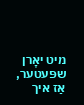מיט יאָרן שפּעטער, אַז איך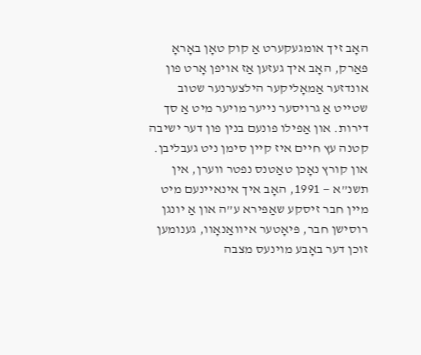האָב זיך אומגעקערט אַ קוק טאָן באָראָ פּאַרק, האָב איך געזען אַז אויפן אָרט פון אונדזער אַמאָליקער הילצערנער שטוב שטייט אַ גרויסער נייער מויער מיט אַ סך דירות. און אַפילו פונעם בנין פון דער ישיבה קטנה עץ חיים איז קיין סימן ניט געבליבן.
און קורץ נאָכן טאַטנס נפטר ווערן, אין תשנ”א — 1991, האָב איך אינאיינעם מיט מיין חבר זיסקע שאַפּירא ע”ה און אַ יונגן רוסישן חבר, פּיאָטער איוואַנאָוו, גענומען זוכן דער באָבע מוינעס מצבה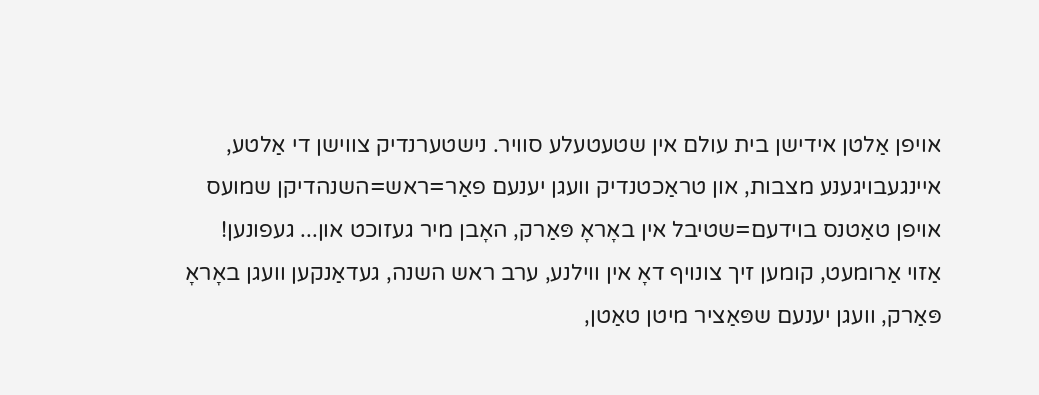אויפן אַלטן אידישן בית עולם אין שטעטעלע סוויר. נישטערנדיק צווישן די אַלטע, איינגעבויגענע מצבות, און טראַכטנדיק וועגן יענעם פאַר=ראש=השנהדיקן שמועס אויפן טאַטנס בוידעם=שטיבל אין באָראָ פּאַרק, האָבן מיר געזוכט און... געפונען!
אַזוי אַרומעט, קומען זיך צונויף דאָ אין ווילנע, ערב ראש השנה, געדאַנקען וועגן באָראָ פּאַרק, וועגן יענעם שפּאַציר מיטן טאַטן,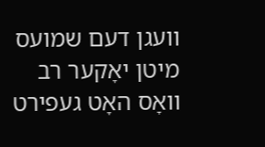וועגן דעם שמועס מיטן יאָקער רב וואָס האָט געפירט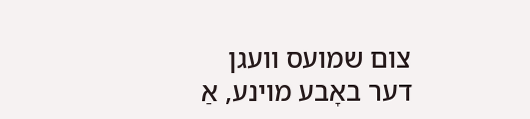צום שמועס וועגן דער באָבע מוינע, אַ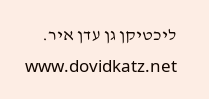ליכטיקן גן עדן איר.
www.dovidkatz.net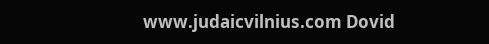www.judaicvilnius.com Dovid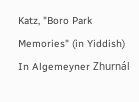Katz, "Boro Park Memories" (in Yiddish) In Algemeyner Zhurnál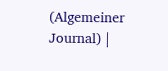(Algemeiner Journal) |